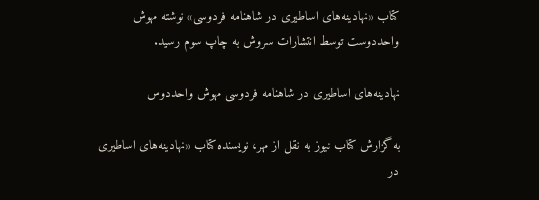کتاب «نهادینه‌های اساطیری در شاهنامه فردوسی» نوشته مهوش واحددوست توسط انتشارات سروش به چاپ سوم رسید.

نهادینه‌های اساطیری در شاهنامه فردوسی مهوش واحددوس

به گزارش کتاب نیوز به نقل از مهر، نویسنده کتاب «نهادینه‌های اساطیری در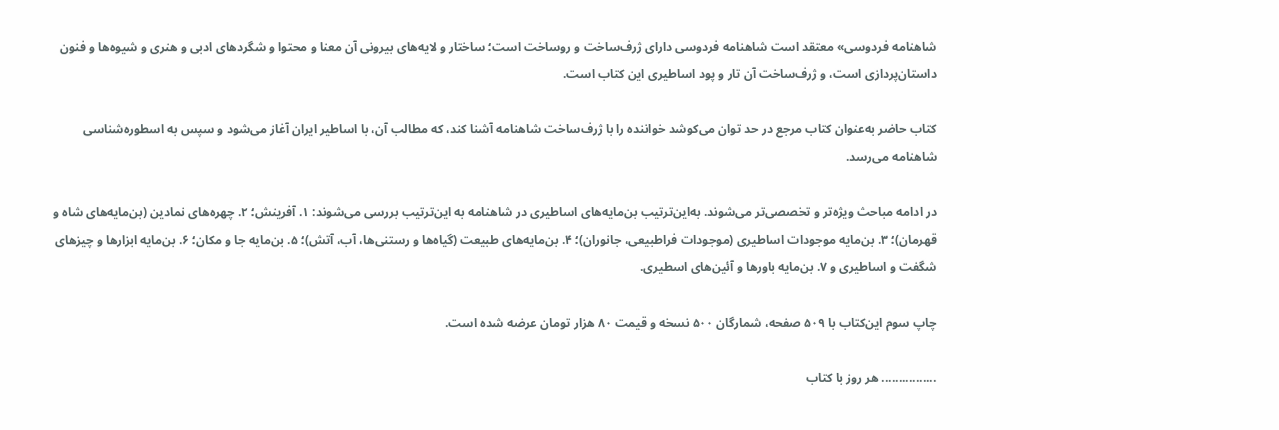شاهنامه فردوسی» معتقد است شاهنامه فردوسی دارای ژرف‌ساخت و روساخت است؛ ساختار و لایه‌های بیرونی آن معنا و محتوا و شگردهای ادبی و هنری و شیوه‌ها و فنون داستان‌پردازی است، و ژرف‌ساخت آن تار و پود اساطیری این کتاب است.

کتاب حاضر به‌عنوان کتاب مرجع در حد توان می‌کوشد خواننده را با ژرف‌ساخت شاهنامه آشنا کند، که مطالب آن، با اساطیر ایران آغاز می‌شود و سپس به اسطوره‌شناسی شاهنامه می‌رسد.

در ادامه مباحث ویژه‌تر و تخصصی‌تر می‌شوند. به‌این‌ترتیب بن‌مایه‌های اساطیری در شاهنامه به این‌ترتیب بررسی می‌شوند: ۱. آفرینش؛ ۲. چهره‌های نمادین (بن‌مایه‌های شاه و قهرمان)؛ ۳. بن‌مایه موجودات اساطیری (موجودات فراطبیعی، جانوران)؛ ۴. بن‌مایه‌های طبیعت (گیاه‌ها و رستنی‌ها، آب، آتش)؛ ۵. بن‌مایه جا و مکان؛ ۶. بن‌مایه ابزارها و چیزهای شگفت و اساطیری و ۷. بن‌مایه باورها و آئین‌های اسطیری.

چاپ سوم این‌کتاب با ۵۰۹ صفحه، شمارگان ۵۰۰ نسخه و قیمت ۸۰ هزار تومان عرضه شده است.

................ هر روز با کتاب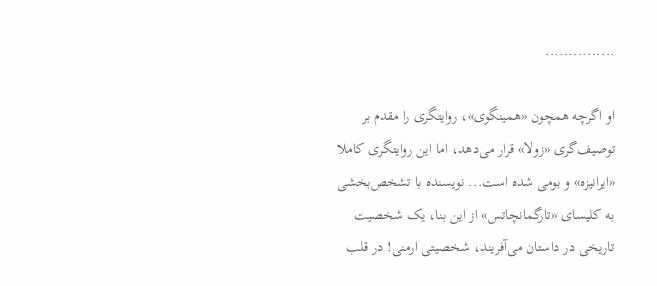...............

او اگرچه همچون «همینگوی»، روایتگری را مقدم بر توصیف‌گری «زولا» قرار می‌دهد، اما این روایتگری کاملا «ایرانیزه» و بومی شده است... نویسنده با تشخص‌بخشی به کلیسای «تارگمانچاتس» از این بنا، یک شخصیت تاریخی در داستان می‌آفریند، شخصیتی ارمنی! در قلب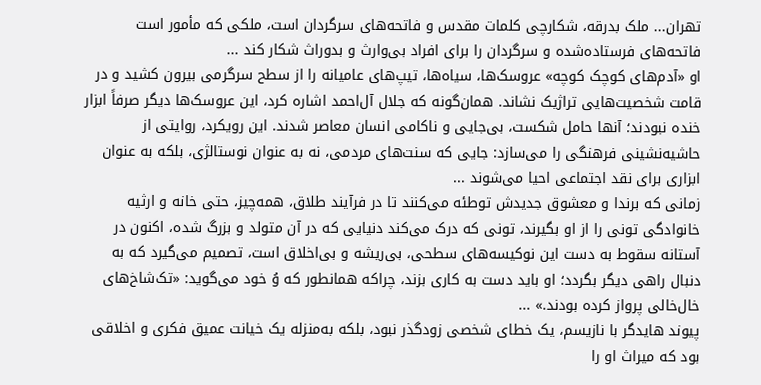تهران... ملک بدرقه، شکارچی کلمات مقدس و فاتحه‌های سرگردان است، ملکی که مأمور است فاتحه‌های فرستاده‌شده و سرگردان را برای افراد بی‌وارث و بد‌وراث شکار کند ...
او «آدم‌های کوچک کوچه» عروسک‌ها، سیاه‌ها، تیپ‌های عامیانه را از سطح سرگرمی بیرون کشید و در قامت شخصیت‌هایی تراژیک نشاند. همان‌گونه که جلال آل‌احمد اشاره کرد، این عروسک‌ها دیگر صرفاً ابزار خنده نبودند؛ آنها حامل شکست، بی‌جایی و ناکامی انسان معاصر شدند. این رویکرد، روایتی از حاشیه‌نشینی فرهنگی را می‌سازد: جایی که سنت‌های مردمی، نه به عنوان نوستالژی، بلکه به عنوان ابزاری برای نقد اجتماعی احیا می‌شوند ...
زمانی که برندا و معشوق جدیدش توطئه می‌کنند تا در فرآیند طلاق، همه‌چیز، حتی خانه و ارثیه‌ خانوادگی تونی را از او بگیرند، تونی که درک می‌کند دنیایی که در آن متولد و بزرگ شده، اکنون در آستانه‌ سقوط به دست این نوکیسه‌های سطحی، بی‌ریشه و بی‌اخلاق است، تصمیم می‌گیرد که به دنبال راهی دیگر بگردد؛ او باید دست به کاری بزند، چراکه همانطور که وُ خود می‌گوید: «تک‌شاخ‌های خال‌خالی پرواز کرده بودند.» ...
پیوند هایدگر با نازیسم، یک خطای شخصی زودگذر نبود، بلکه به‌منزله‌ یک خیانت عمیق فکری و اخلاقی بود که میراث او را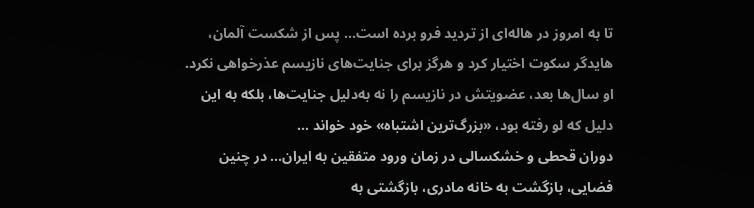تا به امروز در هاله‌ای از تردید فرو برده است... پس از شکست آلمان، هایدگر سکوت اختیار کرد و هرگز برای جنایت‌های نازیسم عذرخواهی نکرد. او سال‌ها بعد، عضویتش در نازیسم را نه به‌دلیل جنایت‌ها، بلکه به این دلیل که لو رفته بود، «بزرگ‌ترین اشتباه» خود خواند ...
دوران قحطی و خشکسالی در زمان ورود متفقین به ایران... در چنین فضایی، بازگشت به خانه مادری، بازگشتی به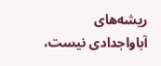ریشه‌های آباواجدادی نیست،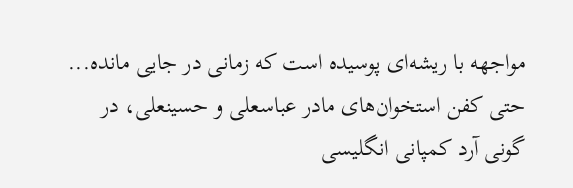مواجهه با ریشه‌ای پوسیده‌ است که زمانی در جایی مانده... حتی کفن استخوان‌های مادر عباسعلی و حسینعلی، در گونی آرد کمپانی انگلیسی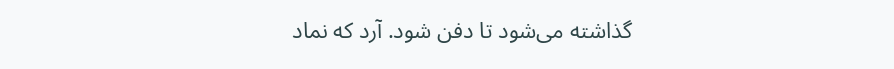گذاشته می‌شود تا دفن شود. آرد که نماد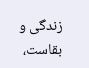زندگی و بقاست،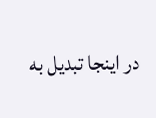در اینجا تبدیل به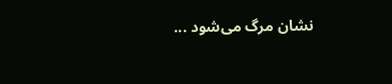نشان مرگ می‌شود ...